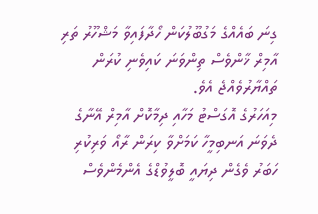ގިނަ ބައެއްގެ މަގުބޫލުކަން ހޯދާފައިވާ މަޝްހޫރު ތަރި އާމިރް ޚާންވެސް ތިންވަނަ ކައިވެނި ކުރަން ތައްޔާރުވެއްޖެ އެވެ.
މިއަހަރުގެ އޮގަސްޓު މަހާއި ދިމާކޮށް އާމިރް އޭނާގެ ދެވަނަ އަނބިމީހާ ކަމަށްވާ ކިރަން ރާއޯ ވަރިކުރި ހަބަރު ވެގެން ދިޔައީ ބޮލީވުޑްގެ އެންމެންވެސް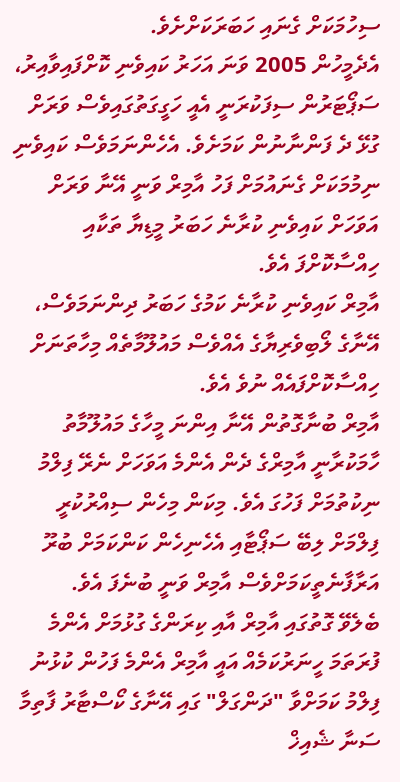ސިހުމަކަށް ގެނައި ހަބަރަކަށްށެވެ.
އެދެމީހުން 2005 ވަނަ އަހަރު ކައިވެނި ކޮށްފައިވާއިރު، ސަޕޯޓަރުން ސިފަކުރަނީ އެއީ ހަގީގަތުގައިވެސް ވަރަށް ގުޅޭ ދެ ފަންނާނުން ކަމަށެވެ. އެހެންނަމަވެސް ކައިވެނި ނިމުމަކަށް ގެނައުމަށް ފަހު އާމިރް ވަނީ އޭނާ ވަރަށް އަވަހަށް ކައިވެނި ކުރާނެ ހަބަރު މީޑިޔާ ތަކާއި ހިއްސާކޮށްފަ އެވެ.
އާމިރް ކައިވެނި ކުރާނެ ކަމުގެ ހަބަރު ދިންނަމަވެސް، އޭނާގެ ލޯބިވެރިޔާގެ އެއްވެސް މައުލޫމާތެއް މިހާތަނަށް ހިއްސާކޮށްފައެއް ނުވެ އެވެ.
އާމިރް ބުނާގޮތުން އޭނާ އިންނަ މީހާގެ މައުލޫމާތު ހާމަކުރާނީ އާމިރްގެ ދެން އެންމެ އަވަހަށް ނެރޭ ފިލްމު ނިކުތުމަށް ފަހުގަ އެވެ. މިކަން މިހެން ސިއްރުކުރީ ފިލްމަށް ލިބޭ ސަޕޯޓާއި އެހެނިހެން ކަންކަމަށް ބުރޫ އަރާފާނެތީކަމަށްވެސް އާމިރް ވަނީ ބުނެފަ އެވެ.
ބެލެވޭ ގޮތުގައި އާމިރް އާއި ކިރަންގެ ގުޅުމަށް އެންމެ ފުރަތަމަ ހީނަރުކަމެއް އައީ އާމިރް އެންމެ ފަހުން ކުޅުނު ފިލްމު ކަމަށްވާ "ދަންގަލް" ގައި އޭނާގެ ކޯސްޓާރު ފާތިމާ ސަނާ ޝެއިޚް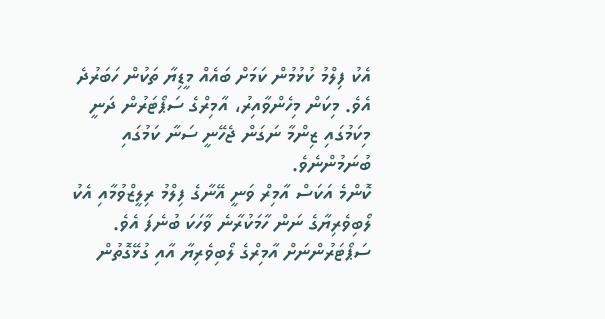އެކު ފިލްމު ކުޅުމުން ކަމަށް ބައެއް މީޑިޔާ ތަކުން ހަބަރުދެ އެވެ. މިކަން މިހެންވާއިރު، އާމިރްގެ ސަޕޯޓަރުން ދަނީ މިކަމުގައި ޒިންމާ ނަގަން ޖެހޭނީ ސަނާ ކަމުގައި ބުނަމުންނެވެ.
ކޮންމެ އަކަސް އާމިރް ވަނީ އޭނާގެ ފިލްމު ރިލީޒްވުމާއި އެކު ލޯބިވެރިޔާގެ ނަން ހާމަކުރާނެ ވާހަކަ ބުނެފަ އެވެ. ސަޕޯޓަރުންނަށް އާމިރްގެ ލޯބިވެރިޔާ އާއި ގުޅޭގޮތުން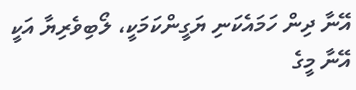އޭނާ ދިން ހަމައެކަނި ޔަގީންކަމަކީ، ލޯބިވެރިޔާ އަކީ އޭނާ މީގެ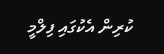ކުރިން އެކުގައި ފިލްމީ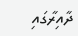ދާއިރާގައި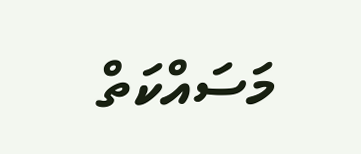މަސައްކަތް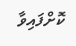ކޮށްފައިވާ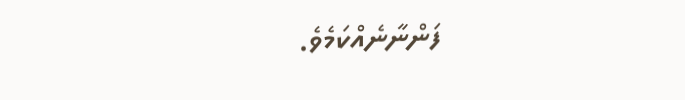ފަންނާނެއްކަމެވެ.